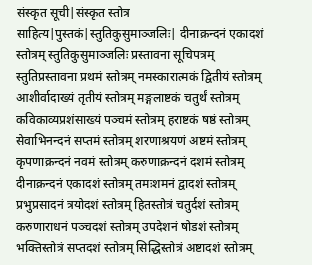संस्कृत सूची|संस्कृत स्तोत्र साहित्य|पुस्तकं|स्तुतिकुसुमाञ्जलिः| दीनाक्रन्दनं एकादशं स्तोत्रम् स्तुतिकुसुमाञ्जलिः प्रस्तावना सूचिपत्रम् स्तुतिप्रस्तावना प्रथमं स्तोत्रम् नमस्कारात्मकं द्वितीयं स्तोत्रम् आशीर्वादाख्यं तृतीयं स्तोत्रम् मङ्गलाष्टकं चतुर्थं स्तोत्रम् कविकाव्यप्रशंसाख्यं पञ्चमं स्तोत्रम् हराष्टकं षष्ठं स्तोत्रम् सेवाभिनन्दनं सप्तमं स्तोत्रम् शरणाश्रयणं अष्टमं स्तोत्रम् कृपणाक्रन्दनं नवमं स्तोत्रम् करुणाक्रन्दनं दशमं स्तोत्रम् दीनाक्रन्दनं एकादशं स्तोत्रम् तमःशमनं द्वादशं स्तोत्रम् प्रभुप्रसादनं त्रयोदशं स्तोत्रम् हितस्तोत्रं चतुर्दशं स्तोत्रम् करुणाराधनं पञ्चदशं स्तोत्रम् उपदेशनं षोडशं स्तोत्रम् भक्तिस्तोत्रं सप्तदशं स्तोत्रम् सिद्धिस्तोत्रं अष्टादशं स्तोत्रम्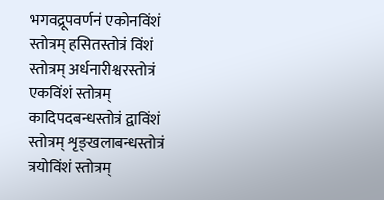भगवद्रूपवर्णनं एकोनविंशं स्तोत्रम् हसितस्तोत्रं विंशं स्तोत्रम् अर्धनारीश्वरस्तोत्रं एकविंशं स्तोत्रम् कादिपदबन्धस्तोत्रं द्वाविंशं स्तोत्रम् शृङ्खलाबन्धस्तोत्रं त्रयोविंशं स्तोत्रम्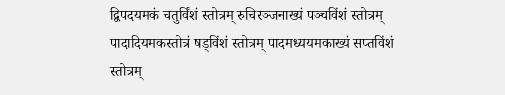द्विपदयमकं चतुर्विंशं स्तोत्रम् रुचिरञ्जनाख्यं पञ्चविंशं स्तोत्रम् पादादियमकस्तोत्रं षड्विंशं स्तोत्रम् पादमध्ययमकाख्यं सप्तविंशं स्तोत्रम्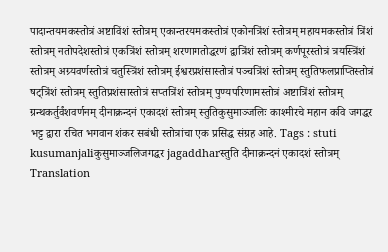पादान्तयमकस्तोत्रं अष्टाविंशं स्तोत्रम् एकान्तरयमकस्तोत्रं एकोनत्रिंशं स्तोत्रम् महायमकस्तोत्रं त्रिंशं स्तोत्रम् नतोपदेशस्तोत्रं एकत्रिंशं स्तोत्रम् शरणागतोद्धरणं द्वात्रिंशं स्तोत्रम् कर्णपूरस्तोत्रं त्रयस्त्रिंशं स्तोत्रम् अग्र्यवर्णस्तोत्रं चतुस्त्रिंशं स्तोत्रम् ईश्वरप्रशंसास्तोत्रं पञ्चत्रिंशं स्तोत्रम् स्तुतिफलप्राप्तिस्तोत्रं षट्त्रिंशं स्तोत्रम् स्तुतिप्रशंसास्तोत्रं सप्तत्रिंशं स्तोत्रम् पुण्यपरिणामस्तोत्रं अष्टात्रिंशं स्तोत्रम् ग्रन्थकर्तुर्वंशवर्णनम् दीनाक्रन्दनं एकादशं स्तोत्रम् स्तुतिकुसुमाञ्जलिः काश्मीरचे महान कवि जगद्धर भट्ट द्वारा रचित भगवान शंकर सबंधी स्तोत्रांचा एक प्रसिद्ध संग्रह आहे. Tags : stuti kusumanjaliकुसुमाञ्जलिजगद्धर jagaddharस्तुति दीनाक्रन्दनं एकादशं स्तोत्रम् Translation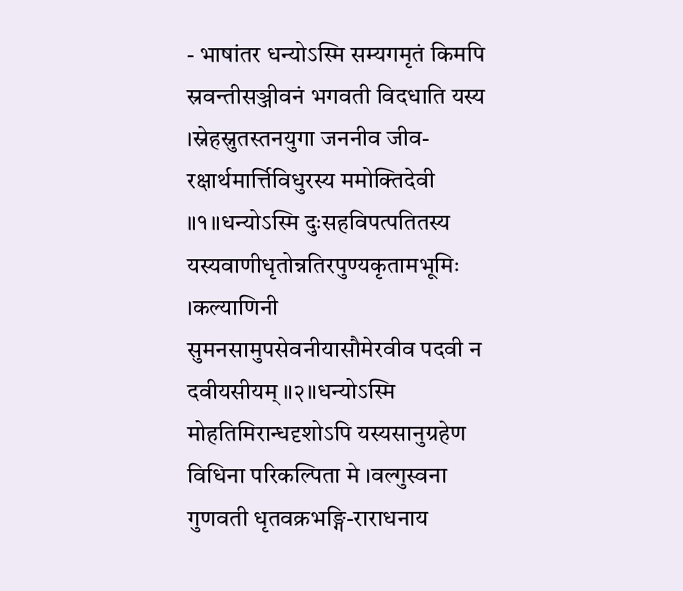- भाषांतर धन्योऽस्मि सम्यगमृतं किमपि स्रवन्तीसञ्जीवनं भगवती विदधाति यस्य ।स्नेहस्नुतस्तनयुगा जननीव जीव-रक्षार्थमार्त्तिविधुरस्य ममोक्तिदेवी ॥१॥धन्योऽस्मि दुःसहविपत्पतितस्य यस्यवाणीधृतोन्नतिरपुण्यकृतामभूमिः ।कल्याणिनी सुमनसामुपसेवनीयासौमेरवीव पदवी न दवीयसीयम् ॥२॥धन्योऽस्मि मोहतिमिरान्धदृशोऽपि यस्यसानुग्रहेण विधिना परिकल्पिता मे ।वल्गुस्वना गुणवती धृतवक्रभङ्गि-राराधनाय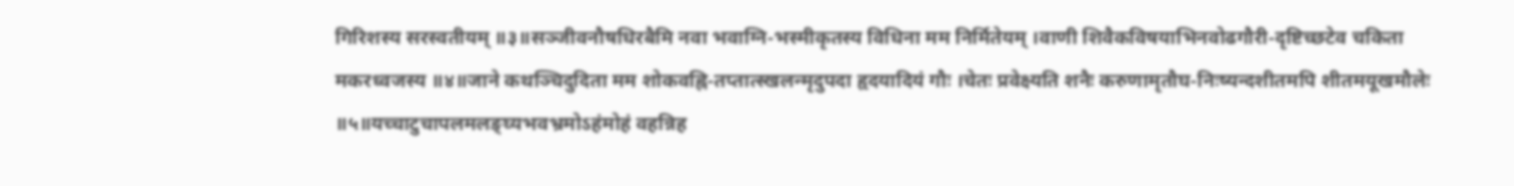गिरिशस्य सरस्वतीयम् ॥३॥सञ्जीवनौषधिरबैमि नवा भवाग्नि-भस्मीकृतस्य विधिना मम निर्मितेयम् ।वाणी शिवैकविषयाभिनवोढगौरी-दृष्टिच्छटेव चकिता मकरध्वजस्य ॥४॥जाने कथञ्चिदुदिता मम शोकवह्नि-तप्तात्स्खलन्मृदुपदा हृदयादियं गौः ।चेतः प्रवेक्ष्यति शनैः करुणामृतौघ-निःष्यन्दशीतमपि शीतमयूखमौलेः ॥५॥यच्चाटुचापलमलङ्घ्यभवभ्रमोऽहंमोहं वहन्निह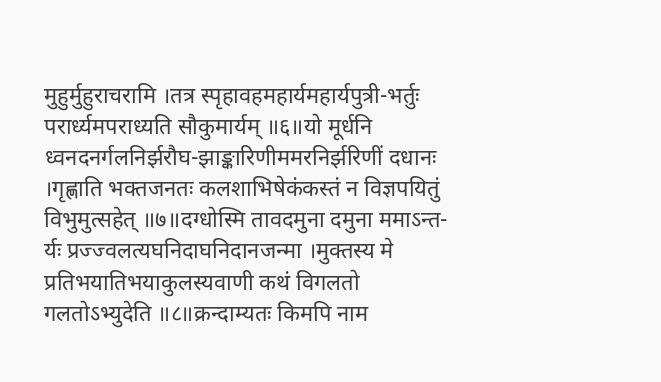मुहुर्मुहुराचरामि ।तत्र स्पृहावहमहार्यमहार्यपुत्री-भर्तुः परार्ध्यमपराध्यति सौकुमार्यम् ॥६॥यो मूर्धनि ध्वनदनर्गलनिर्झरौघ-झाङ्कारिणीममरनिर्झरिणीं दधानः ।गृह्णाति भक्तजनतः कलशाभिषेकंकस्तं न विज्ञपयितुं विभुमुत्सहेत् ॥७॥दग्धोस्मि तावदमुना दमुना ममाऽन्त-र्यः प्रज्ज्वलत्यघनिदाघनिदानजन्मा ।मुक्तस्य मे प्रतिभयातिभयाकुलस्यवाणी कथं विगलतो गलतोऽभ्युदेति ॥८॥क्रन्दाम्यतः किमपि नाम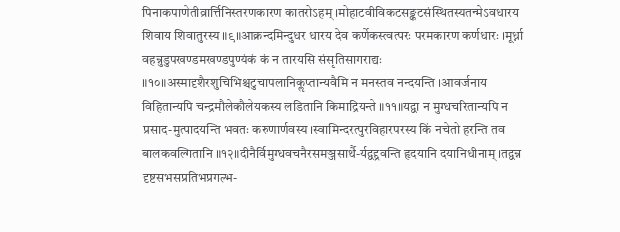पिनाकपाणेतीव्रार्त्तिनिस्तरणकारण कातरोऽहम् ।मोहाटवीविकटसङ्कटसंस्थितस्यतन्मेऽवधारय शिवाय शिवातुरस्य ॥९॥आक्रन्दमिन्दुधर धारय देव कर्णेकस्त्वत्परः परमकारण कर्णधारः ।मूर्ध्ना वहन्नुडुपखण्डमखण्डपुण्यंकं कं न तारयसि संसृतिसागराद्यः ॥१०॥अस्मादृशैरशुचिभिश्चटुचापलानिकॢप्तान्यवैमि न मनस्तव नन्दयन्ति ।आवर्जनाय विहितान्यपि चन्द्रमौलेकौलेयकस्य लडितानि किमाद्रियन्ते ॥११॥यद्वा न मुग्धचरितान्यपि न प्रसाद-मुत्पादयन्ति भवतः करुणार्णवस्य ।स्वामिन्दरत्पुरविहारपरस्य किं नचेतो हरन्ति तव बालकवल्गितानि ॥१२॥दीनैर्विमुग्धवचनैरसमञ्जसार्थै-र्यद्वद्द्रवन्ति हृदयानि दयानिधीनाम् ।तद्वन्न दृष्टसभसप्रतिभप्रगल्भ-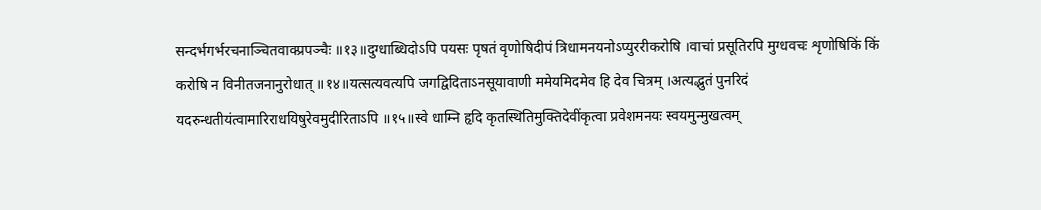सन्दर्भगर्भरचनाञ्चितवाक्प्रपञ्चैः ॥१३॥दुग्धाब्धिदोऽपि पयसः पृषतं वृणोषिदीपं त्रिधामनयनोऽप्युररीकरोषि ।वाचां प्रसूतिरपि मुग्धवचः शृणोषिकिं किं करोषि न विनीतजनानुरोधात् ॥१४॥यत्सत्यवत्यपि जगद्विदिताऽनसूयावाणी ममेयमिदमेव हि देव चित्रम् ।अत्यद्भुतं पुनरिदं यदरुन्धतीयंत्वामारिराधयिषुरेवमुदीरिताऽपि ॥१५॥स्वे धाम्नि हृदि कृतस्थितिमुक्तिदेवींकृत्वा प्रवेशमनयः स्वयमुन्मुखत्वम्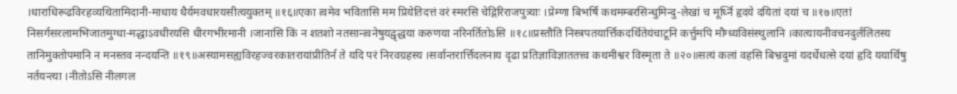।धाराधिरूढविरहव्यथितामिदानी-माधाय धैर्यमवधारयसीत्ययुक्तम् ॥१६॥एका त्वमेव भवितासि मम प्रियेतिदत्तं वरं स्मरसि चेद्गिरिराजपुत्र्याः ।प्रेम्णा बिभर्षि कथमम्बरसिन्धुमिन्दु-लेखां च मूर्ध्नि हृदये दयितां दयां च ॥१७॥एतां निसर्गसरलामभिजातमुग्धा-मद्धाऽवधीरयसि धीरगभीरमानी ।जानासि किं न शतशो नतसान्त्वनेषुयद्वृद्धया करुणया नरिनर्तितोऽसि ॥१८॥प्रस्तौति निस्त्रपतयार्त्तिकदर्थितेयंचाटूनि कर्त्तुमपि मौग्ध्यविसंस्थुलानि ।कात्यायनीवचनदुर्ललितस्य तानिमुक्तोपमानि न मनस्तव नन्दयन्ति ॥१९॥अस्यामसह्यविरहज्वरकातरायांप्रीतिर्न ते यदि परं निरवग्रहस्य ।सर्वान्तरार्त्तिदलनाय दृढा प्रतिज्ञाविज्ञाततत्त्व कथमीश्वर विस्मृता ते ॥२०॥सत्यं कलां वहसि बिभ्रदुमां यदर्धेधत्से दयां हृदि ययार्थिषु नर्तयन्त्या ।नीतोऽसि नीलगल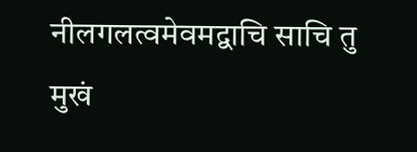नीलगलत्वमेवमद्वाचि साचि तु मुखं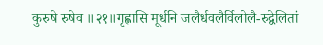कुरुषे रुषेव ॥२१॥गृह्णासि मूर्धनि जलैर्धवलैर्विलोलै-रुद्वेलितां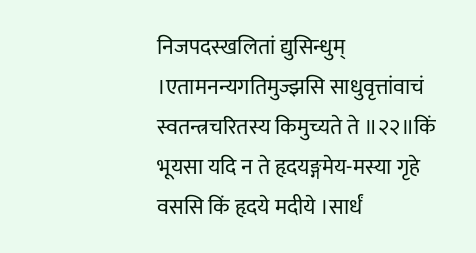निजपदस्खलितां द्युसिन्धुम् ।एतामनन्यगतिमुज्झसि साधुवृत्तांवाचं स्वतन्त्रचरितस्य किमुच्यते ते ॥२२॥किं भूयसा यदि न ते हृदयङ्गमेय-मस्या गृहे वससि किं हृदये मदीये ।सार्धं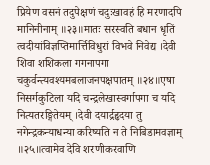प्रियेण वसनं तदुपेक्षणं चदुःखावहं हि मरणादपि मानिनीनाम् ॥२३॥मातः सरस्वति बधान धृतिं त्वदीयांविज्ञप्तिमार्त्तिविधुरां विभवे निवेद्य ।देवी शिवा शशिकला गगनापगा चकुर्वन्त्यवश्यमबलाजनपक्षपातम् ॥२४॥एषा निसर्गकुटिला यदि चन्द्रलेखास्वर्गापगा च यदि नित्यतरङ्गितेयम् ।देवी दयार्द्रहृदया तु नगेन्द्रकन्याधन्या करिष्यति न ते निबिडामवज्ञाम् ॥२५॥त्वामेव देवि शरणीकरवाणि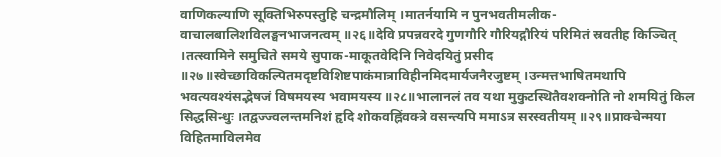वाणिकल्याणि सूक्तिभिरुपस्तुहि चन्द्रमौलिम् ।मातर्नयामि न पुनभवतीमलीक-वाचालबालिशविलङ्घनभाजनत्वम् ॥२६॥देवि प्रपन्नवरदे गुणगौरि गौरियद्गौरियं परिमितं स्रवतीह किञ्चित् ।तत्स्वामिने समुचिते समये सुपाक-माकूतवेदिनि निवेदयितुं प्रसीद ॥२७॥स्वेच्छाविकल्पितमदृष्टविशिष्टपाकंमात्राविहीनमिदमार्यजनैरजुष्टम् ।उन्मत्तभाषितमथापि भवत्यवश्यंसद्भेषजं विषमयस्य भवामयस्य ॥२८॥भालानलं तव यथा मुकुटस्थितैवशक्नोति नो शमयितुं किल सिद्धसिन्धुः ।तद्वज्ज्वलन्तमनिशं हृदि शोकवह्निंवक्त्रे वसन्त्यपि ममाऽत्र सरस्वतीयम् ॥२९॥प्राक्चेन्मया विहितमाविलमेव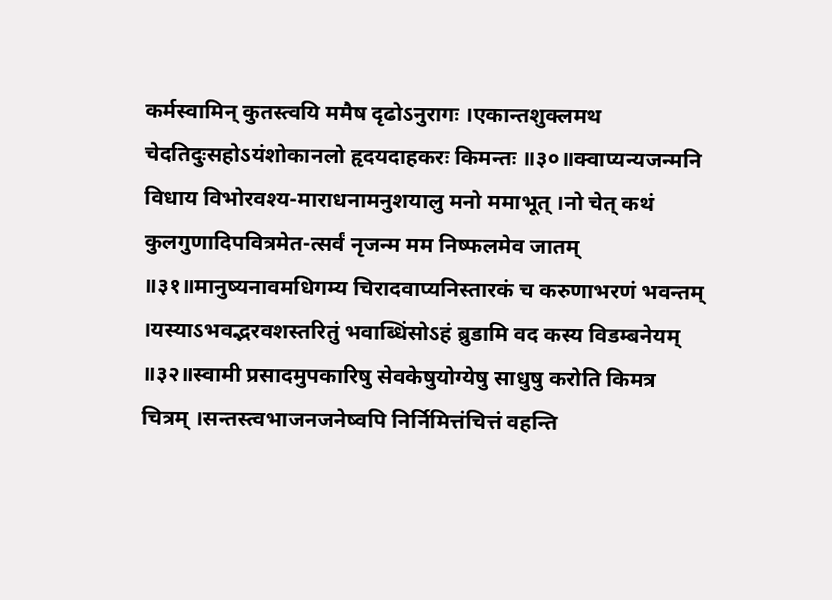कर्मस्वामिन् कुतस्त्वयि ममैष दृढोऽनुरागः ।एकान्तशुक्लमथ चेदतिदुःसहोऽयंशोकानलो हृदयदाहकरः किमन्तः ॥३०॥क्वाप्यन्यजन्मनि विधाय विभोरवश्य-माराधनामनुशयालु मनो ममाभूत् ।नो चेत् कथं कुलगुणादिपवित्रमेत-त्सर्वं नृजन्म मम निष्फलमेव जातम् ॥३१॥मानुष्यनावमधिगम्य चिरादवाप्यनिस्तारकं च करुणाभरणं भवन्तम् ।यस्याऽभवद्भरवशस्तरितुं भवाब्धिंसोऽहं ब्रुडामि वद कस्य विडम्बनेयम् ॥३२॥स्वामी प्रसादमुपकारिषु सेवकेषुयोग्येषु साधुषु करोति किमत्र चित्रम् ।सन्तस्त्वभाजनजनेष्वपि निर्निमित्तंचित्तं वहन्ति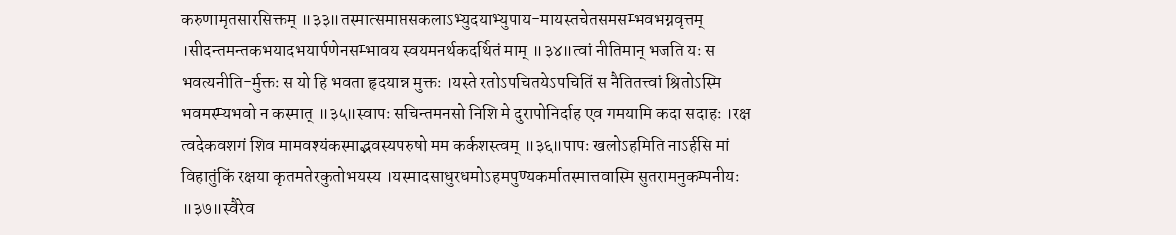करुणामृतसारसिक्तम् ॥३३॥तस्मात्समाप्तसकलाऽभ्युदयाभ्युपाय-मायस्तचेतसमसम्भवभग्नवृत्तम् ।सीदन्तमन्तकभयादभयार्पणेनसम्भावय स्वयमनर्थकदर्थितं माम् ॥३४॥त्वां नीतिमान् भजति यः स भवत्यनीति-र्मुक्तः स यो हि भवता हृदयान्न मुक्तः ।यस्ते रतोऽपचितयेऽपचितिं स नैतितत्त्वां श्रितोऽस्मि भवमस्म्यभवो न कस्मात् ॥३५॥स्वापः सचिन्तमनसो निशि मे दुरापोनिर्दाह एव गमयामि कदा सदाहः ।रक्ष त्वदेकवशगं शिव मामवश्यंकस्माद्भवस्यपरुषो मम कर्कशस्त्वम् ॥३६॥पापः खलोऽहमिति नाऽर्हसि मां विहातुंकिं रक्षया कृतमतेरकुतोभयस्य ।यस्मादसाधुरधमोऽहमपुण्यकर्मातस्मात्तवास्मि सुतरामनुकम्पनीयः ॥३७॥स्वैरेव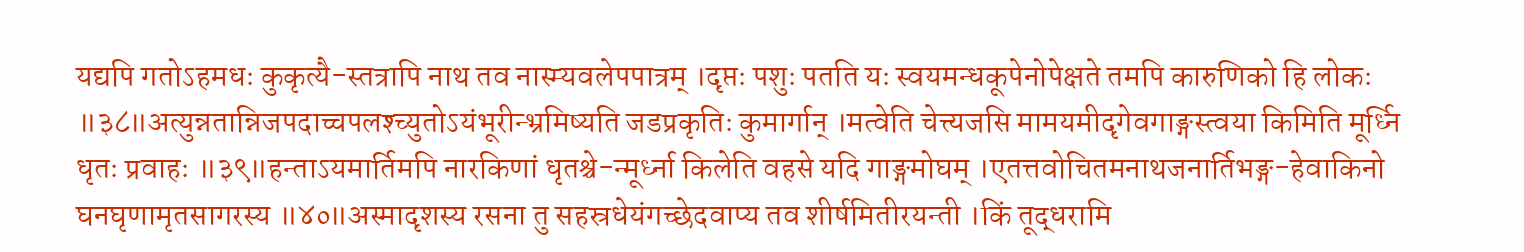यद्यपि गतोऽहमधः कुकृत्यै-स्तत्रापि नाथ तव नास्म्यवलेपपात्रम् ।दृप्तः पशुः पतति यः स्वयमन्धकूपेनोपेक्षते तमपि कारुणिको हि लोकः ॥३८॥अत्युन्नतान्निजपदाच्चपलश्च्युतोऽयंभूरीन्भ्रमिष्यति जडप्रकृतिः कुमार्गान् ।मत्वेति चेत्त्यजसि मामयमीदृगेवगाङ्गस्त्वया किमिति मूर्ध्नि धृतः प्रवाहः ॥३९॥हन्ताऽयमार्तिमपि नारकिणां धृतश्चे-न्मूर्ध्ना किलेति वहसे यदि गाङ्गमोघम् ।एतत्तवोचितमनाथजनार्तिभङ्ग-हेवाकिनो घनघृणामृतसागरस्य ॥४०॥अस्मादृशस्य रसना तु सहस्रधेयंगच्छेदवाप्य तव शीर्षमितीरयन्ती ।किं तूद्धरामि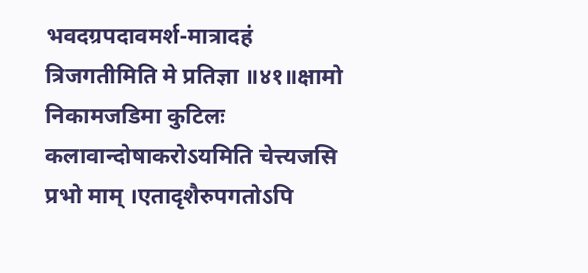भवदग्रपदावमर्श-मात्रादहं त्रिजगतीमिति मे प्रतिज्ञा ॥४१॥क्षामो निकामजडिमा कुटिलः कलावान्दोषाकरोऽयमिति चेत्त्यजसि प्रभो माम् ।एतादृशैरुपगतोऽपि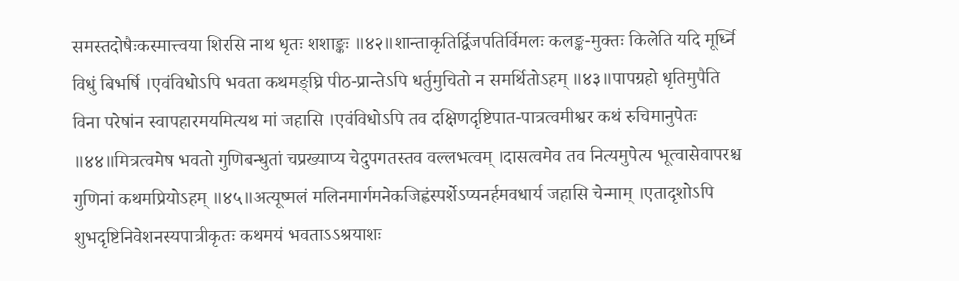समस्तदोषैःकस्मात्त्वया शिरसि नाथ धृतः शशाङ्कः ॥४२॥शान्ताकृतिर्द्विजपतिर्विमलः कलङ्क-मुक्तः किलेति यदि मूर्ध्नि विधुं बिभर्षि ।एवंविधोऽपि भवता कथमङ्घ्रि पीठ-प्रान्तेऽपि धर्तुमुचितो न समर्थितोऽहम् ॥४३॥पापग्रहो धृतिमुपैति विना परेषांन स्वापहारमयमित्यथ मां जहासि ।एवंविधोऽपि तव दक्षिणदृष्टिपात-पात्रत्वमीश्वर कथं रुचिमानुपेतः ॥४४॥मित्रत्वमेष भवतो गुणिबन्धुतां चप्रख्याप्य चेदुपगतस्तव वल्लभत्वम् ।दासत्वमेव तव नित्यमुपेत्य भूत्वासेवापरश्च गुणिनां कथमप्रियोऽहम् ॥४५॥अत्यूष्मलं मलिनमार्गमनेकजिह्वंस्पर्शेऽप्यनर्हमवधार्य जहासि चेन्माम् ।एतादृशोऽपि शुभदृष्टिनिवेशनस्यपात्रीकृतः कथमयं भवताऽऽश्रयाशः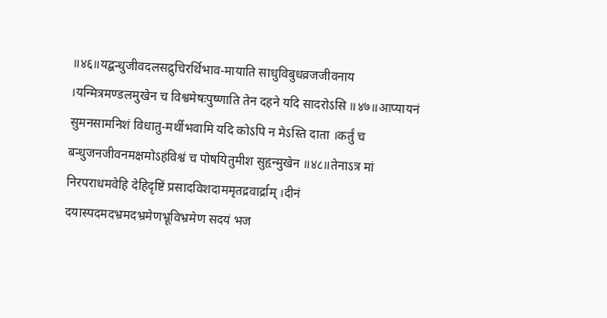॥४६॥यद्बन्धुजीवदलसद्रुचिरर्थिभाव-मायाति साधुविबुधव्रजजीवनाय ।यन्मित्रमण्डलमुखेन च विश्वमेषःपुष्णाति तेन दहने यदि सादरोऽसि ॥४७॥आप्यायनं सुमनसामनिशं विधातु-मर्थीभवामि यदि कोऽपि न मेऽस्ति दाता ।कर्तुं च बन्धुजनजीवनमक्षमोऽहंविश्वं च पोषयितुमीश सुहृन्मुखेन ॥४८॥तेनाऽत्र मां निरपराधमवेहि देहिदृष्टिं प्रसादविशदाममृतद्रवार्द्राम् ।दीनं दयास्पदमदभ्रमदभ्रमेणभ्रूविभ्रमेण सदयं भज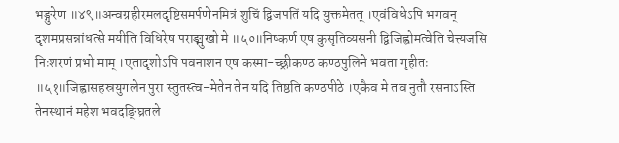भङ्गुरेण ॥४९॥अन्वग्रहीरमलदृष्टिसमर्पणेनमित्रं शुचिं द्विजपतिं यदि युक्तमेतत् ।एवंविधेऽपि भगवन् दृशमप्रसन्नांधत्से मयीति विधिरेष पराङ्मुखो मे ॥५०॥निष्कर्ण एष कुसृतिव्यसनी द्विजिह्वोमत्वेति चेत्त्यजसि निःशरणं प्रभो माम् ।एतादृशोऽपि पवनाशन एष कस्मा-च्छ्रीकण्ठ कण्ठपुलिने भवता गृहीतः ॥५१॥जिह्वासहस्रयुगलेन पुरा स्तुतस्त्व-मेतेन तेन यदि तिष्ठति कण्ठपीठे ।एकैव मे तव नुतौ रसनाऽस्ति तेनस्थानं महेश भवदङ्घ्रितले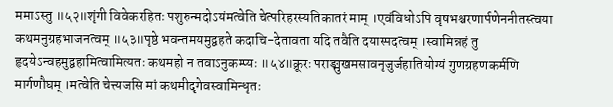ममाऽस्तु ॥५२॥शृंगी विवेकरहितः पशुरुन्मदोऽयंमत्वेति चेत्परिहरस्यतिकातरं माम् ।एवंविधोऽपि वृषभश्चरणार्पणेननीतस्त्वया कथमनुग्रहभाजनत्वम् ॥५३॥पृष्ठे भवन्तमयमुद्वहते कदाचि-देतावता यदि तवैति दयास्पदत्वम् ।स्वामिन्नहं तु हृदयेऽन्वहमुद्वहामित्वामित्यतः कथमहो न तवाऽनुकम्प्यः ॥५४॥क्रूरः पराङ्मुखमसावनृजुर्जहातियोग्यं गुणग्रहणकर्मणि मार्गणौघम् ।मत्वेति चेत्त्यजसि मां कथमीदृगेवस्वामिन्धृतः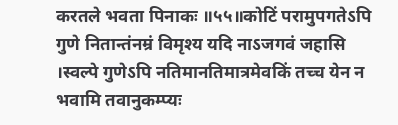करतले भवता पिनाकः ॥५५॥कोटिं परामुपगतेऽपि गुणे नितान्तंनम्रं विमृश्य यदि नाऽजगवं जहासि ।स्वल्पे गुणेऽपि नतिमानतिमात्रमेवकिं तच्च येन न भवामि तवानुकम्प्यः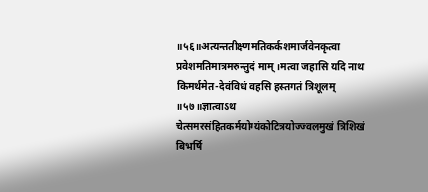॥५६॥अत्यन्ततीक्ष्णमतिकर्कशमार्जवेनकृत्वा प्रवेशमतिमात्रमरुन्तुदं माम् ।मत्वा जहासि यदि नाथ किमर्थमेत-देवंविधं वहसि हस्तगतं त्रिशूलम् ॥५७॥ज्ञात्वाऽथ चेत्समरसंहितकर्मयोग्यंकोटित्रयोज्ज्वलमुखं त्रिशिखं बिभर्षि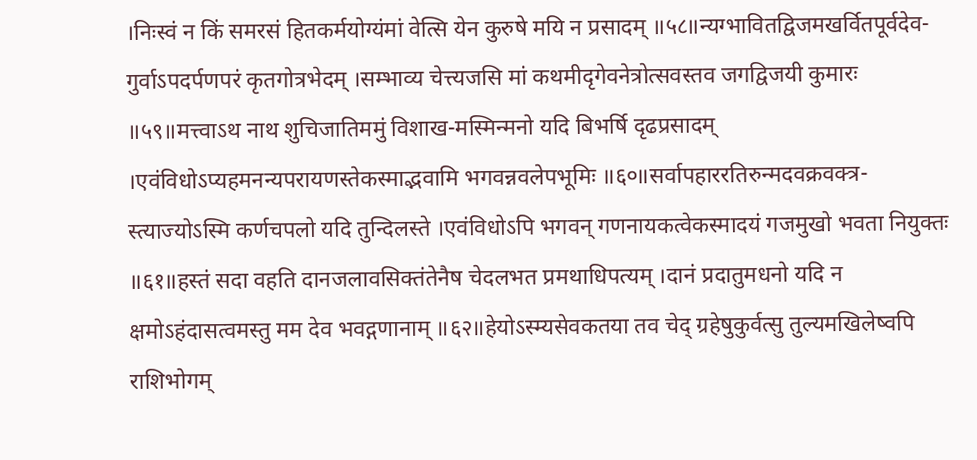।निःस्वं न किं समरसं हितकर्मयोग्यंमां वेत्सि येन कुरुषे मयि न प्रसादम् ॥५८॥न्यग्भावितद्विजमखर्वितपूर्वदेव-गुर्वाऽपदर्पणपरं कृतगोत्रभेदम् ।सम्भाव्य चेत्त्यजसि मां कथमीदृगेवनेत्रोत्सवस्तव जगद्विजयी कुमारः ॥५९॥मत्त्वाऽथ नाथ शुचिजातिममुं विशाख-मस्मिन्मनो यदि बिभर्षि दृढप्रसादम् ।एवंविधोऽप्यहमनन्यपरायणस्तेकस्माद्भवामि भगवन्नवलेपभूमिः ॥६०॥सर्वापहाररतिरुन्मदवक्रवक्त्र-स्त्याज्योऽस्मि कर्णचपलो यदि तुन्दिलस्ते ।एवंविधोऽपि भगवन् गणनायकत्वेकस्मादयं गजमुखो भवता नियुक्तः ॥६१॥हस्तं सदा वहति दानजलावसिक्तंतेनैष चेदलभत प्रमथाधिपत्यम् ।दानं प्रदातुमधनो यदि न क्षमोऽहंदासत्वमस्तु मम देव भवद्गणानाम् ॥६२॥हेयोऽस्म्यसेवकतया तव चेद् ग्रहेषुकुर्वत्सु तुल्यमखिलेष्वपि राशिभोगम्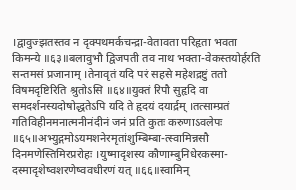।द्वावुज्झतस्तव न दृक्पथमर्कचन्द्रा-वेतावता परिहृता भवता किमन्ये ॥६३॥बलावुभौ द्विजपती तव नाथ भक्ता-वेकस्तयोर्हरति सन्तमसं प्रजानाम् ।तेनावृतं यदि परं सहसे महेशद्रष्टुं ततो विषमदृष्टिरिति श्रुतोऽसि ॥६४॥युक्तं रिपौ सुहृदि वा समदर्शनस्यदोषोद्धतेऽपि यदि ते हृदयं दयार्द्रम् ।तत्साम्प्रतं गतिविहीनमनात्मनीनंदीनं जनं प्रति कुतः करुणाऽवलेपः ॥६५॥अभ्युद्गमोऽयमशनेरमृतांशुम्बिम्बा-त्स्वामिन्नसौ दिनमणेस्तिमिरप्ररोहः ।युष्मादृशस्य कौणाम्बुनिधेरकस्मा-दस्मादृशेष्वशरणेष्ववधीरणं यत् ॥६६॥स्वामिन्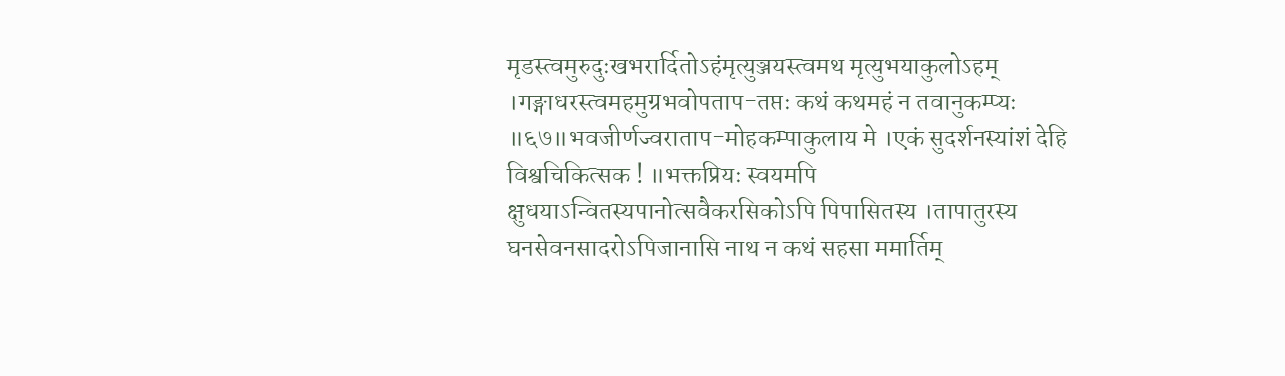मृडस्त्वमुरुदुःखभरार्दितोऽहंमृत्युञ्जयस्त्वमथ मृत्युभयाकुलोऽहम् ।गङ्गाधरस्त्वमहमुग्रभवोपताप-तप्तः कथं कथमहं न तवानुकम्प्यः ॥६७॥भवजीर्णज्वराताप-मोहकम्पाकुलाय मे ।एकं सुदर्शनस्यांशं देहि विश्वचिकित्सक ! ॥भक्तप्रियः स्वयमपि क्षुधयाऽन्वितस्यपानोत्सवैकरसिकोऽपि पिपासितस्य ।तापातुरस्य घनसेवनसादरोऽपिजानासि नाथ न कथं सहसा ममार्तिम्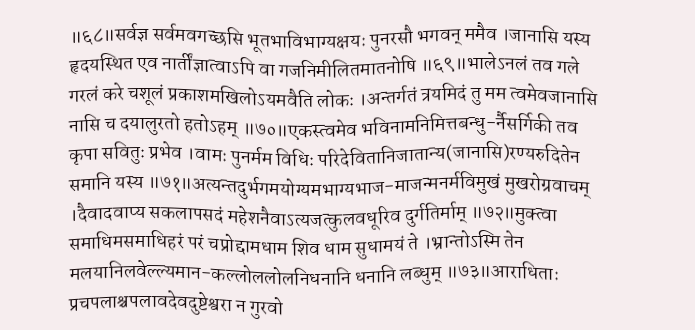॥६८॥सर्वज्ञ सर्वमवगच्छसि भूतभाविभाग्यक्षयः पुनरसौ भगवन् ममैव ।जानासि यस्य हृदयस्थित एव नार्तींज्ञात्वाऽपि वा गजनिमीलितमातनोषि ॥६९॥भालेऽनलं तव गले गरलं करे चशूलं प्रकाशमखिलोऽयमवैति लोकः ।अन्तर्गतं त्रयमिदं तु मम त्वमेवजानासि नासि च दयालुरतो हतोऽहम् ॥७०॥एकस्त्वमेव भविनामनिमित्तबन्धु-र्नैसर्गिकी तव कृपा सवितुः प्रभेव ।वामः पुनर्मम विधिः परिदेवितानिजातान्य(जानासि)रण्यरुदितेन समानि यस्य ॥७१॥अत्यन्तदुर्भगमयोग्यमभाग्यभाज-माजन्मनर्मविमुखं मुखरोग्रवाचम् ।दैवादवाप्य सकलापसदं महेशनैवाऽत्यजत्कुलवधूरिव दुर्गतिर्माम् ॥७२॥मुक्त्वा समाधिमसमाधिहरं परं चप्रोद्दामधाम शिव धाम सुधामयं ते ।भ्रान्तोऽस्मि तेन मलयानिलवेल्ल्यमान-कल्लोललोलनिधनानि धनानि लब्धुम् ॥७३॥आराधिताः प्रचपलाश्चपलावदेवदुष्टेश्वरा न गुरवो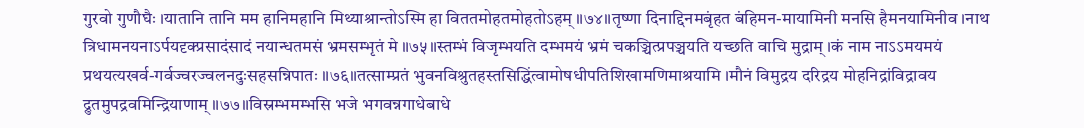गुरवो गुणौघैः ।यातानि तानि मम हानिमहानि मिथ्याश्रान्तोऽस्मि हा विततमोहतमोहतोऽहम् ॥७४॥तृष्णा दिनाद्दिनमबृंहत बंहिमन-मायामिनी मनसि हैमनयामिनीव ।नाथ त्रिधामनयनाऽर्पयदृक्प्रसादंसादं नयान्धतमसं भ्रमसम्भृतं मे ॥७५॥स्तम्भं विजृम्भयति दम्भमयं भ्रमं चकञ्चित्प्रपञ्चयति यच्छति वाचि मुद्राम् ।कं नाम नाऽऽमयमयं प्रथयत्यखर्व-गर्वज्वरज्वलनदुःसहसन्निपातः ॥७६॥तत्साम्प्रतं भुवनविश्रुतहस्तसिद्धिंत्वामोषधीपतिशिखामणिमाश्रयामि ।मौनं विमुद्रय दरिद्रय मोहनिद्रांविद्रावय द्रुतमुपद्रवमिन्द्रियाणाम् ॥७७॥विस्रम्भमम्भसि भजे भगवन्नगाधेबाधे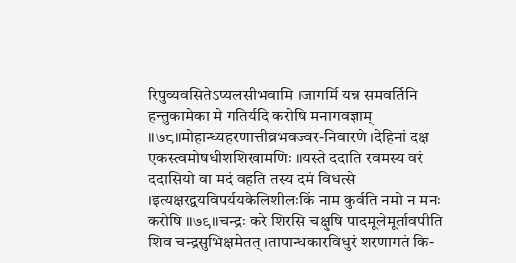रिपुव्यवसितेऽप्यलसीभवामि ।जागर्मि यन्न समवर्तिनि हन्तुकामेका मे गतिर्यदि करोषि मनागवज्ञाम् ॥७८॥मोहान्ध्यहरणात्तीव्रभवज्वर-निवारणे ।देहिनां दक्ष एकस्त्वमोषधीशशिखामणिः ॥यस्ते ददाति रवमस्य वरं ददासियो वा मदं वहति तस्य दमं विधत्से ।इत्यक्षरद्वयविपर्ययकेलिशीलःकिं नाम कुर्वति नमो न मनः करोषि ॥७९॥चन्द्रः करे शिरसि चक्षुषि पादमूलेमूर्तावपीति शिव चन्द्रसुभिक्षमेतत् ।तापान्धकारविधुरं शरणागतं कि-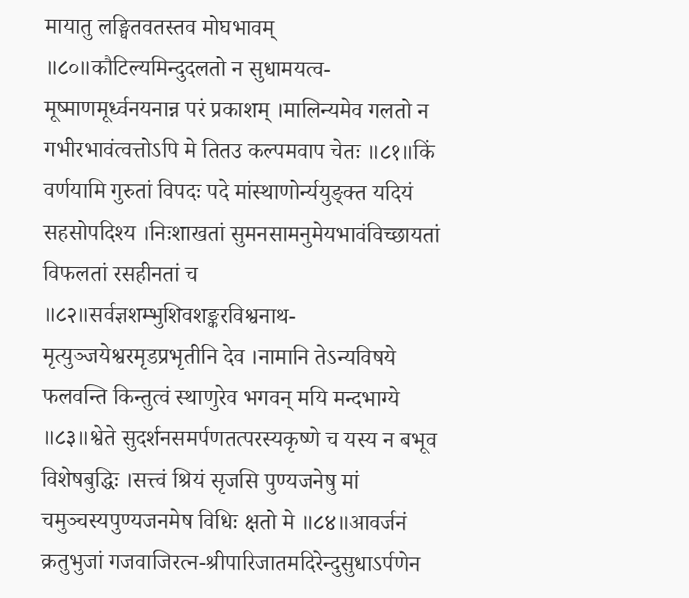मायातु लङ्घितवतस्तव मोघभावम् ॥८०॥कौटिल्यमिन्दुदलतो न सुधामयत्व-मूष्माणमूर्ध्वनयनान्न परं प्रकाशम् ।मालिन्यमेव गलतो न गभीरभावंत्वत्तोऽपि मे तितउ कल्पमवाप चेतः ॥८१॥किं वर्णयामि गुरुतां विपदः पदे मांस्थाणोर्न्ययुङ्क्त यदियं सहसोपदिश्य ।निःशाखतां सुमनसामनुमेयभावंविच्छायतां विफलतां रसहीनतां च ॥८२॥सर्वज्ञशम्भुशिवशङ्करविश्वनाथ-मृत्युञ्जयेश्वरमृडप्रभृतीनि देव ।नामानि तेऽन्यविषये फलवन्ति किन्तुत्वं स्थाणुरेव भगवन् मयि मन्दभाग्ये ॥८३॥श्वेते सुदर्शनसमर्पणतत्परस्यकृष्णे च यस्य न बभूव विशेषबुद्धिः ।सत्त्वं श्रियं सृजसि पुण्यजनेषु मां चमुञ्चस्यपुण्यजनमेष विधिः क्षतो मे ॥८४॥आवर्जनं क्रतुभुजां गजवाजिरत्न-श्रीपारिजातमदिरेन्दुसुधाऽर्पणेन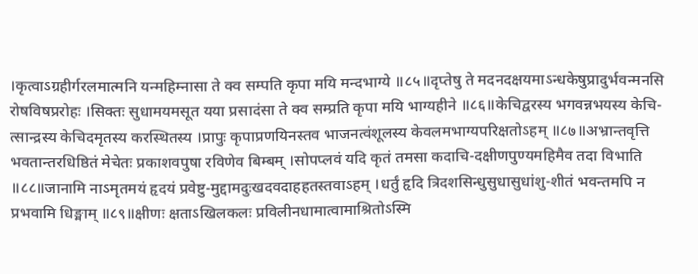।कृत्वाऽग्रहीर्गरलमात्मनि यन्महिम्नासा ते क्व सम्पति कृपा मयि मन्दभाग्ये ॥८५॥दृप्तेषु ते मदनदक्षयमाऽन्धकेषुप्रादुर्भवन्मनसि रोषविषप्ररोहः ।सिक्तः सुधामयमसूत यया प्रसादंसा ते क्व सम्प्रति कृपा मयि भाग्यहीने ॥८६॥केचिद्वरस्य भगवन्नभयस्य केचि-त्सान्द्रस्य केचिदमृतस्य करस्थितस्य ।प्रापुः कृपाप्रणयिनस्तव भाजनत्वंशूलस्य केवलमभाग्यपरिक्षतोऽहम् ॥८७॥अभ्रान्तवृत्ति भवतान्तरधिष्ठितं मेचेतः प्रकाशवपुषा रविणेव बिम्बम् ।सोपप्लवं यदि कृतं तमसा कदाचि-दक्षीणपुण्यमहिमैव तदा विभाति ॥८८॥जानामि नाऽमृतमयं हृदयं प्रवेष्टु-मुद्दामदुःखदवदाहहतस्तवाऽहम् ।धर्तुं हृदि त्रिदशसिन्धुसुधासुधांशु-शीतं भवन्तमपि न प्रभवामि धिङ्माम् ॥८९॥क्षीणः क्षताऽखिलकलः प्रविलीनधामात्वामाश्रितोऽस्मि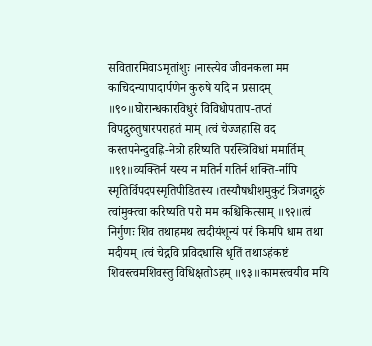सवितारमिवाऽमृतांशुः ।नास्त्येव जीवनकला मम काचिदन्यापादार्पणेन कुरुषे यदि न प्रसादम् ॥९०॥घोरान्धकारविधुरं विविधोपताप-तप्तं विपद्गुरुतुषारपराहतं माम् ।त्वं चेज्जहासि वद कस्तपनेन्दुवह्नि-नेत्रो हरिष्यति परस्त्रिविधां ममार्तिम् ॥९१॥व्यक्तिर्न यस्य न मतिर्न गतिर्न शक्ति-र्नापि स्मृतिर्विपदपस्मृतिपीडितस्य ।तस्यौषधीशमुकुटं त्रिजगद्गुरुं त्वांमुक्त्वा करिष्यति परो मम कश्चिकित्साम् ॥९२॥त्वं निर्गुणः शिव तथाहमथ त्वदीयंशून्यं परं किमपि धाम तथा मदीयम् ।त्वं चेद्गवि प्रविदधासि धृतिं तथाऽहंकष्टं शिवस्त्वमशिवस्तु विधिक्षतोऽहम् ॥९३॥कामस्त्वयीव मयि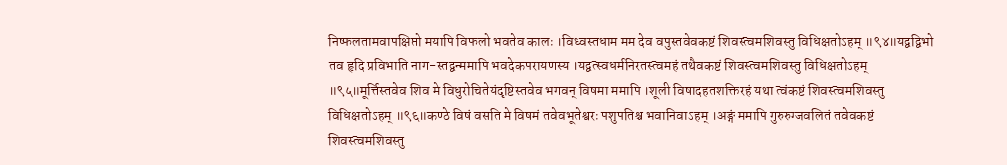निष्फलतामवापक्षिप्तो मयापि विफलो भवतेव कालः ।विध्वस्तधाम मम देव वपुस्तवेवकष्टं शिवस्त्वमशिवस्तु विधिक्षतोऽहम् ॥९४॥यद्वद्विभो तव हृदि प्रविभाति नाग-स्तद्वन्ममापि भवदेकपरायणस्य ।यद्वत्स्वधर्मनिरतस्त्वमहं तथैवकष्टं शिवस्त्वमशिवस्तु विधिक्षतोऽहम् ॥९५॥मूर्त्तिस्तवेव शिव मे विधुरोचितेयंदृष्टिस्तवेव भगवन् विषमा ममापि ।शूली विषादहतशक्तिरहं यथा त्वंकष्टं शिवस्त्वमशिवस्तु विधिक्षतोऽहम् ॥९६॥कण्ठे विषं वसति मे विषमं तवेवभूतेश्वरः पशुपतिश्च भवानिवाऽहम् ।अङ्गं ममापि गुरुरुग्जवलितं तवेवकष्टं शिवस्त्वमशिवस्तु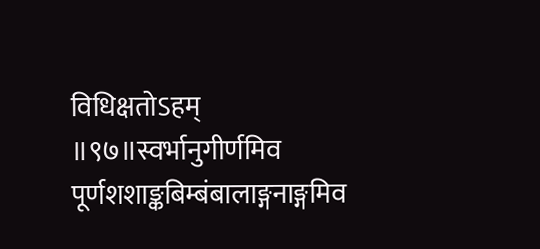विधिक्षतोऽहम् ॥९७॥स्वर्भानुगीर्णमिव पूर्णशशाङ्कबिम्बंबालाङ्गनाङ्गमिव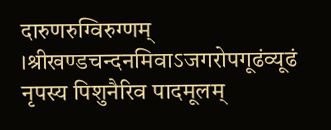दारुणरुग्विरुग्णम् ।श्रीखण्डचन्दनमिवाऽजगरोपगूढंव्यूढं नृपस्य पिशुनैरिव पादमूलम्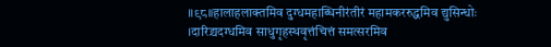॥९८॥हालाहलाक्तमिव दुग्धमहाब्धिनीरंतीरं महामकररुद्धमिव द्युसिन्धोः ।दारिद्र्यदग्धमिव साधुगृहस्थवृत्तंचित्तं समत्सरमिव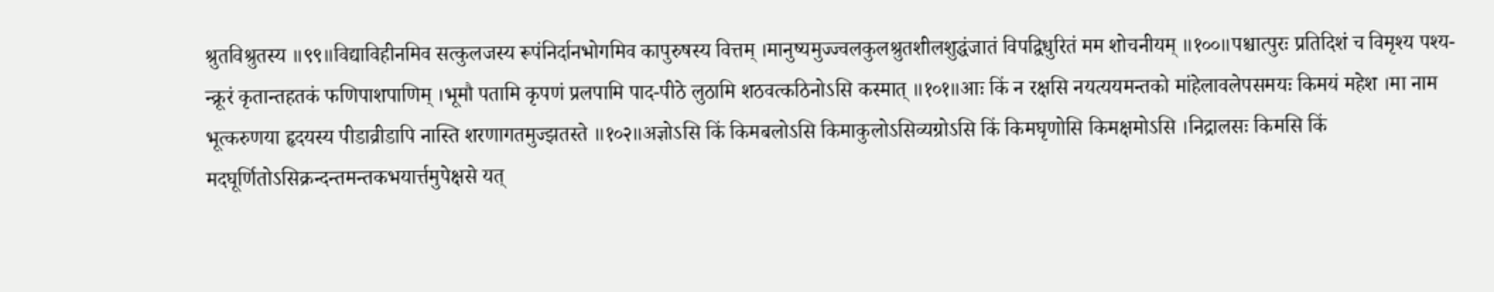श्रुतविश्रुतस्य ॥९९॥विद्याविहीनमिव सत्कुलजस्य रूपंनिर्दानभोगमिव कापुरुषस्य वित्तम् ।मानुष्यमुज्ज्वलकुलश्रुतशीलशुद्धंजातं विपद्विधुरितं मम शोचनीयम् ॥१००॥पश्चात्पुरः प्रतिदिशं च विमृश्य पश्य-न्क्रूरं कृतान्तहतकं फणिपाशपाणिम् ।भूमौ पतामि कृपणं प्रलपामि पाद-पीठे लुठामि शठवत्कठिनोऽसि कस्मात् ॥१०१॥आः किं न रक्षसि नयत्ययमन्तको मांहेलावलेपसमयः किमयं महेश ।मा नाम भूत्करुणया हृदयस्य पीडाव्रीडापि नास्ति शरणागतमुज्झतस्ते ॥१०२॥अज्ञोऽसि किं किमबलोऽसि किमाकुलोऽसिव्यग्रोऽसि किं किमघृणोसि किमक्षमोऽसि ।निद्रालसः किमसि किं मदघूर्णितोऽसिक्रन्दन्तमन्तकभयार्त्तमुपेक्षसे यत्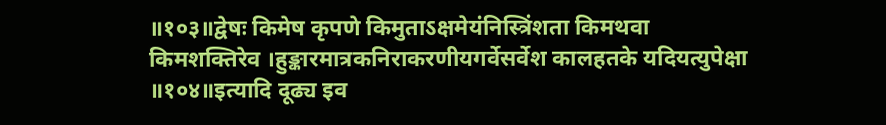॥१०३॥द्वेषः किमेष कृपणे किमुताऽक्षमेयंनिस्त्रिंशता किमथवा किमशक्तिरेव ।हुङ्कारमात्रकनिराकरणीयगर्वेसर्वेश कालहतके यदियत्युपेक्षा ॥१०४॥इत्यादि दूढ्य इव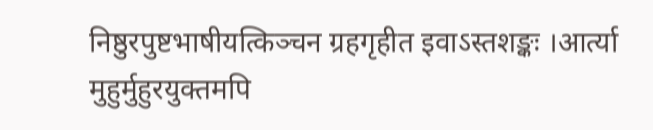निष्ठुरपुष्टभाषीयत्किञ्चन ग्रहगृहीत इवाऽस्तशङ्कः ।आर्त्या मुहुर्मुहुरयुक्तमपि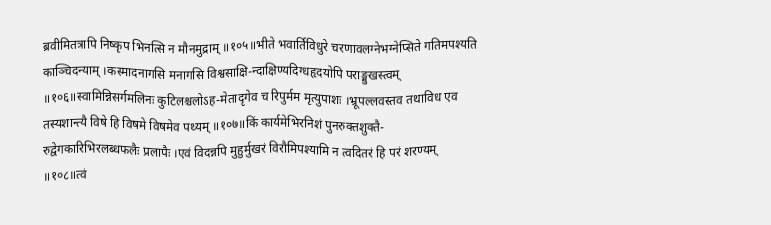ब्रवीमितत्रापि निष्कृप भिनत्सि न मौनमुद्राम् ॥१०५॥भीते भवार्तिविधुरे चरणावलग्नेभग्नेप्सिते गतिमपश्यति काञ्चिदन्याम् ।कस्मादनागसि मनागसि विश्वसाक्षि-न्दाक्षिण्यदिग्धहृदयोपि पराङ्मुखस्त्वम् ॥१०६॥स्वामिन्निसर्गमलिनः कुटिलश्चलोऽह-मेतादृगेव च रिपुर्मम मृत्युपाशः ।भ्रूपल्लवस्तव तथाविध एव तस्यशान्त्यै विषे हि विषमे विषमेव पथ्यम् ॥१०७॥किं कार्यमेभिरनिशं पुनरुक्तशुक्तै-रुद्वेगकारिभिरलब्धफलैः प्रलापैः ।एवं विदन्नपि मुहुर्मुखरं विरौमिपश्यामि न त्वदितरं हि परं शरण्यम् ॥१०८॥त्वं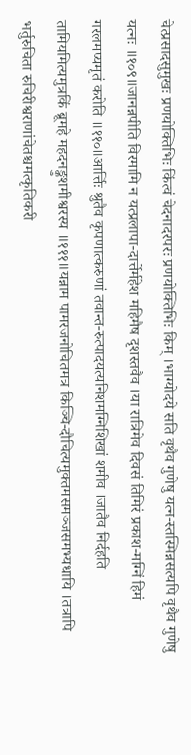चेत्प्रसादसुमुखः प्रणयोक्तिभिः किंत्वं चेदनादरपरः प्रणयोक्तिभिः किम् ।भाग्योदये सति वृथैव गुणेषु यत्न-स्तस्मिन्नसत्यपि वृथैव गुणेषु यत्नः ॥१०९॥जानन्नपीति विरमामि न यत्प्रलापा-दार्त्तेर्महेश महिमैष दृशस्तवैव ।या रात्रिमेव दिवसं तिमिरं प्रकाश-मग्निं हिमं गरलमप्यमृतं करोति ॥११०॥आर्त्तिः श्रुतैव कृपणात्करुणां तवान्त-रुत्पादयत्यनिशमग्निशिखां शमीव ।जातैव निर्दहति तामियमित्यमुत्रकिं ब्रूमहे महदनङ्कुशमीश्वरस्य ॥१११॥यन्नाम पामरजनोचितमत्र किञ्चि-दौचित्यमुक्तमसमञ्जसमभ्यधायि ।तत्रापि भर्तुरुचिता रुचिरीश्वराणांचेतश्चमत्कृतिकरी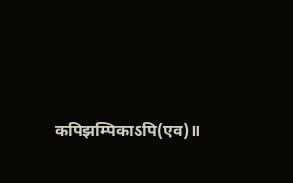कपिझम्पिकाऽपि(एव)॥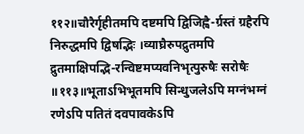११२॥चौरैर्गृहीतमपि दष्टमपि द्विजिह्वै-र्ग्रस्तं ग्रहैरपि निरुद्धमपि द्विषद्भिः ।व्याघ्रैरुपद्रुतमपि द्रुतमाक्षिपद्भि-रन्विष्टमप्यवनिभृत्पुरुषैः सरोषैः ॥११३॥भूताऽभिभूतमपि सिन्धुजलेऽपि मग्नंभग्नं रणेऽपि पतितं दवपावकेऽपि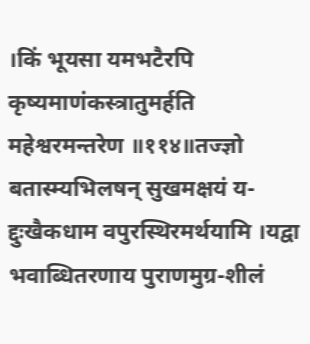।किं भूयसा यमभटैरपि कृष्यमाणंकस्त्रातुमर्हति महेश्वरमन्तरेण ॥११४॥तज्ज्ञो बतास्म्यभिलषन् सुखमक्षयं य-द्दुःखैकधाम वपुरस्थिरमर्थयामि ।यद्वा भवाब्धितरणाय पुराणमुग्र-शीलं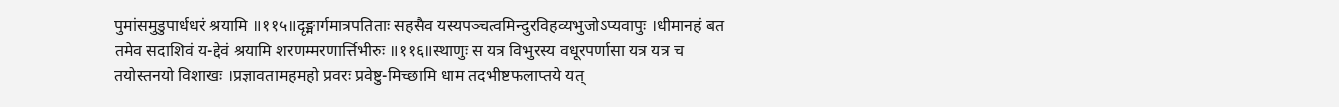पुमांसमुडुपार्धधरं श्रयामि ॥११५॥दृङ्मार्गमात्रपतिताः सहसैव यस्यपञ्चत्वमिन्दुरविहव्यभुजोऽप्यवापुः ।धीमानहं बत तमेव सदाशिवं य-द्देवं श्रयामि शरणम्मरणार्त्तिभीरुः ॥११६॥स्थाणुः स यत्र विभुरस्य वधूरपर्णासा यत्र यत्र च तयोस्तनयो विशाखः ।प्रज्ञावतामहमहो प्रवरः प्रवेष्टु-मिच्छामि धाम तदभीष्टफलाप्तये यत्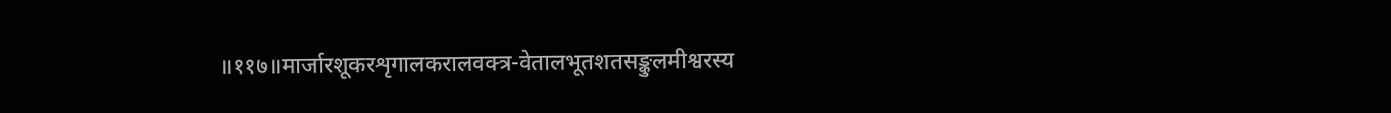॥११७॥मार्जारशूकरशृगालकरालवक्त्र-वेतालभूतशतसङ्कुलमीश्वरस्य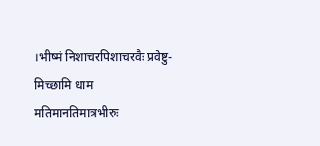।भीष्मं निशाचरपिशाचरवैः प्रवेष्टु-मिच्छामि धाम मतिमानतिमात्रभीरुः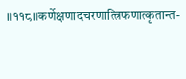॥११८॥कर्णेक्षणादचरणात्त्रिफणात्कृतान्त-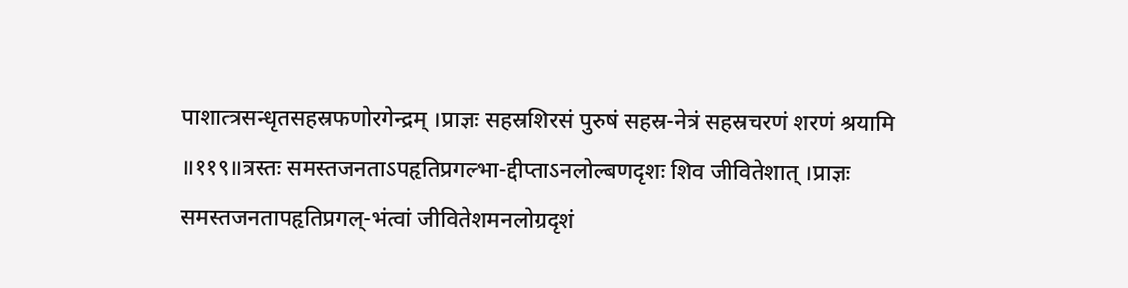पाशात्त्रसन्धृतसहस्रफणोरगेन्द्रम् ।प्राज्ञः सहस्रशिरसं पुरुषं सहस्र-नेत्रं सहस्रचरणं शरणं श्रयामि ॥११९॥त्रस्तः समस्तजनताऽपहृतिप्रगल्भा-द्दीप्ताऽनलोल्बणदृशः शिव जीवितेशात् ।प्राज्ञः समस्तजनतापहृतिप्रगल्-भंत्वां जीवितेशमनलोग्रदृशं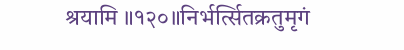श्रयामि ॥१२०॥निर्भर्त्सितक्रतुमृगं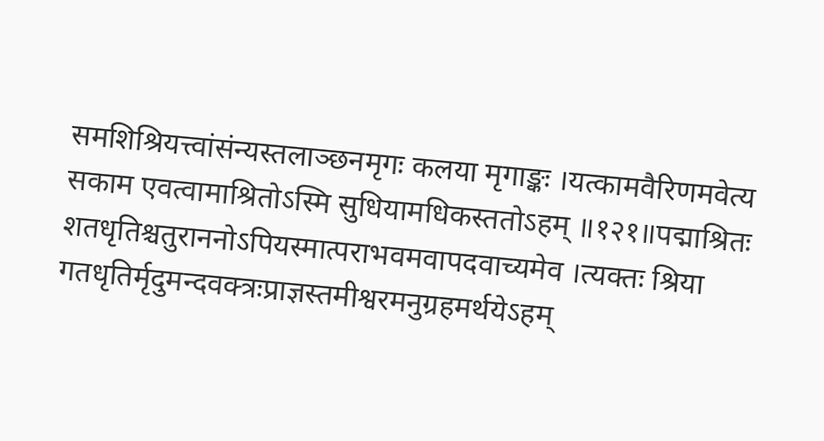समशिश्रियत्त्वांसंन्यस्तलाञ्छनमृगः कलया मृगाङ्कः ।यत्कामवैरिणमवेत्य सकाम एवत्वामाश्रितोऽस्मि सुधियामधिकस्ततोऽहम् ॥१२१॥पद्माश्रितः शतधृतिश्चतुराननोऽपियस्मात्पराभवमवापदवाच्यमेव ।त्यक्तः श्रिया गतधृतिर्मृदुमन्दवक्त्रःप्राज्ञस्तमीश्वरमनुग्रहमर्थयेऽहम्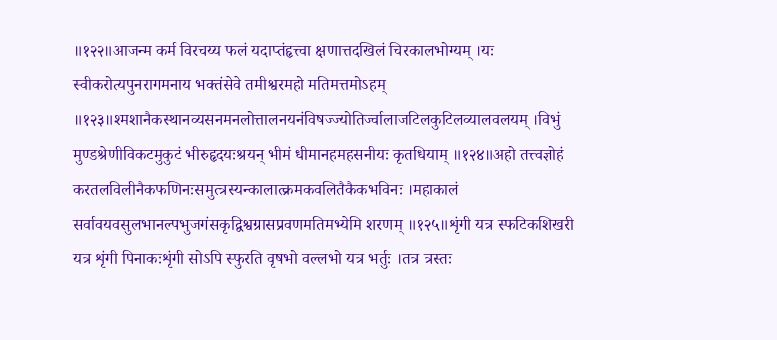॥१२२॥आजन्म कर्म विरचय्य फलं यदाप्तंहृत्त्वा क्षणात्तदखिलं चिरकालभोग्यम् ।यः स्वीकरोत्यपुनरागमनाय भक्तंसेवे तमीश्वरमहो मतिमत्तमोऽहम् ॥१२३॥श्मशानैकस्थानव्यसनमनलोत्तालनयनंविषज्ज्योतिर्ज्वालाजटिलकुटिलव्यालवलयम् ।विभुं मुण्डश्रेणीविकटमुकुटं भीरुहृदयःश्रयन् भीमं धीमानहमहसनीयः कृतधियाम् ॥१२४॥अहो तत्त्वज्ञोहं करतलविलीनैकफणिनःसमुत्त्रस्यन्कालात्क्रमकवलितैकैकभविनः ।महाकालं सर्वावयवसुलभानल्पभुजगंसकृद्विश्वग्रासप्रवणमतिमभ्येमि शरणम् ॥१२५॥शृंगी यत्र स्फटिकशिखरी यत्र शृंगी पिनाकःशृंगी सोऽपि स्फुरति वृषभो वल्लभो यत्र भर्तुः ।तत्र त्रस्तः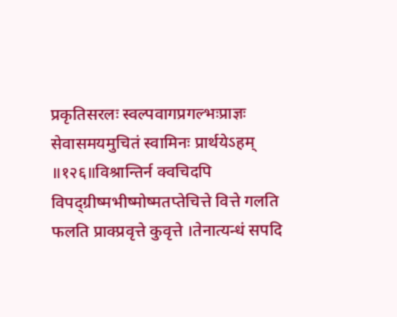प्रकृतिसरलः स्वल्पवागप्रगल्भःप्राज्ञः सेवासमयमुचितं स्वामिनः प्रार्थयेऽहम् ॥१२६॥विश्रान्तिर्न क्वचिदपि विपद्ग्रीष्मभीष्मोष्मतप्तेचित्ते वित्ते गलति फलति प्राक्प्रवृत्ते कुवृत्ते ।तेनात्यन्धं सपदि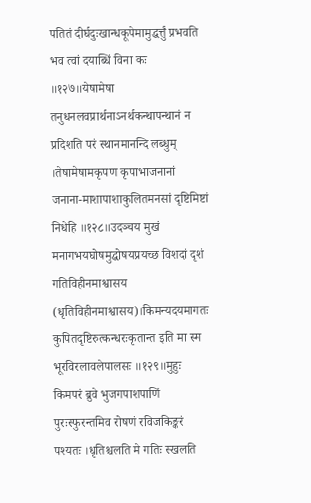पतितं दीर्घदुःखान्धकूपेमामुद्धर्त्तुं प्रभवति भव त्वां दयाब्धिं विना कः ॥१२७॥येषामेषा तनुधनलवप्रार्थनाऽनर्थकन्थापन्थानं न प्रदिशति परं स्थानमानन्दि लब्धुम् ।तेषामेषामकृपण कृपाभाजनानां जनाना-माशापाशाकुलितमनसां दृष्टिमिष्टां निधेहि ॥१२८॥उदञ्चय मुखं मनागभयघोषमुद्घोषयप्रयच्छ विशदां दृशं गतिविहीनमाश्वासय (धृतिविहीनमाश्वासय)।किमन्यदयमागतः कुपितदृष्टिरुत्कन्धरःकृतान्त इति मा स्म भूरविरलावलेपालसः ॥१२९॥मुहुः किमपरं ब्रुवे भुजगपाशपाणिं पुरःस्फुरन्तमिव रोषणं रविजकिङ्करं पश्यतः ।धृतिश्चलति मे गतिः स्खलति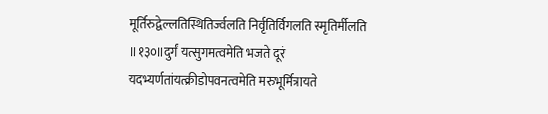मूर्तिरुद्वेल्लतिस्थितिर्ज्वलति निर्वृतिर्विगलति स्मृतिर्मीलति ॥१३०॥दुर्गं यत्सुगमत्वमेति भजते दूरं यदभ्यर्णतांयत्क्रीडोपवनत्वमेति मरुभूर्मित्रायते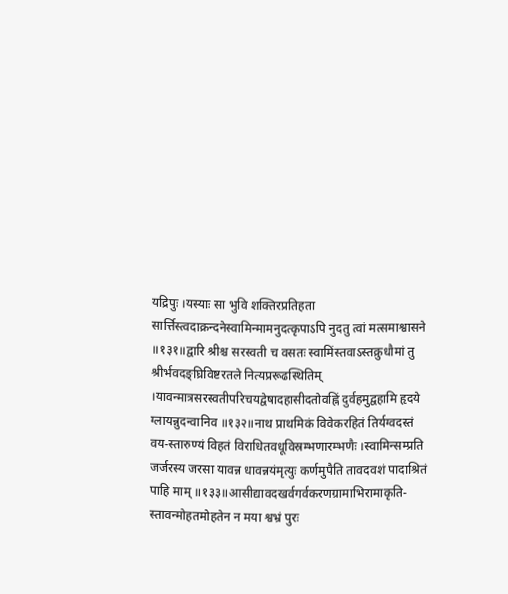यद्रिपुः ।यस्याः सा भुवि शक्तिरप्रतिहता सार्त्तिस्त्वदाक्रन्दनेस्वामिन्मामनुदत्कृपाऽपि नुदतु त्वां मत्समाश्वासने ॥१३१॥द्वारि श्रीश्च सरस्वती च वसतः स्वामिंस्तवाऽस्तक्रुधौमां तु श्रीर्भवदङ्घ्रिविष्टरतले नित्यप्ररूढस्थितिम् ।यावन्मात्रसरस्वतीपरिचयद्वेषादहासीदतोवह्निं दुर्वहमुद्वहामि हृदये ग्लायन्नुदन्वानिव ॥१३२॥नाथ प्राथमिकं विवेकरहितं तिर्यग्वदस्तं वय-स्तारुण्यं विहतं विराधितवधूविस्रम्भणारम्भणैः ।स्वामिन्सम्प्रति जर्जरस्य जरसा यावन्न धावन्नयंमृत्युः कर्णमुपैति तावदवशं पादाश्रितं पाहि माम् ॥१३३॥आसीद्यावदखर्वगर्वकरणग्रामाभिरामाकृति-स्तावन्मोहतमोहतेन न मया श्वभ्रं पुरः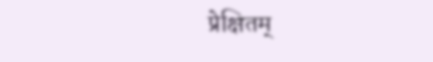प्रेक्षितम्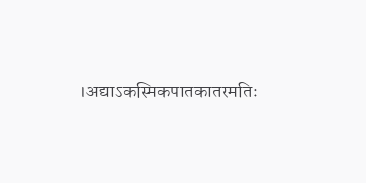।अद्याऽकस्मिकपातकातरमतिः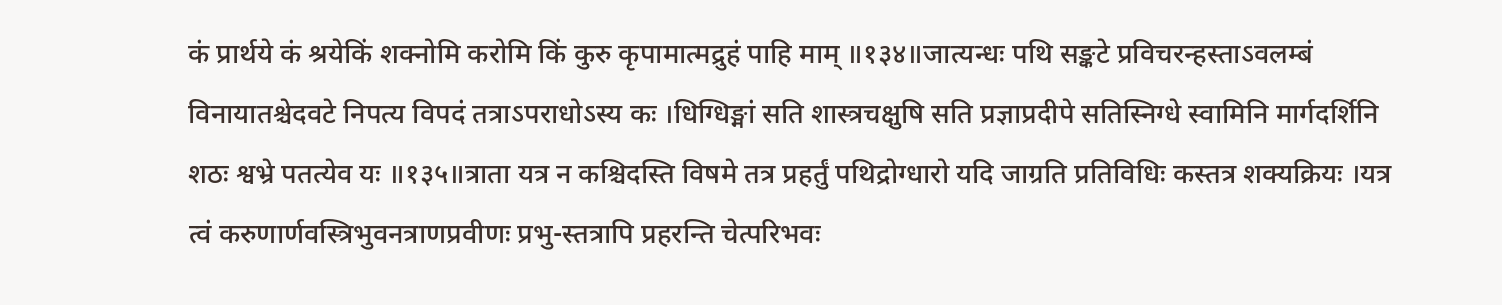कं प्रार्थये कं श्रयेकिं शक्नोमि करोमि किं कुरु कृपामात्मद्रुहं पाहि माम् ॥१३४॥जात्यन्धः पथि सङ्कटे प्रविचरन्हस्ताऽवलम्बं विनायातश्चेदवटे निपत्य विपदं तत्राऽपराधोऽस्य कः ।धिग्धिङ्मां सति शास्त्रचक्षुषि सति प्रज्ञाप्रदीपे सतिस्निग्धे स्वामिनि मार्गदर्शिनि शठः श्वभ्रे पतत्येव यः ॥१३५॥त्राता यत्र न कश्चिदस्ति विषमे तत्र प्रहर्तुं पथिद्रोग्धारो यदि जाग्रति प्रतिविधिः कस्तत्र शक्यक्रियः ।यत्र त्वं करुणार्णवस्त्रिभुवनत्राणप्रवीणः प्रभु-स्तत्रापि प्रहरन्ति चेत्परिभवः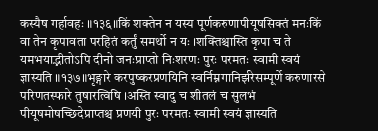कस्यैष गर्हावहः ॥१३६॥किं शक्तेन न यस्य पूर्णकरुणापीयूषसिक्तं मनःकिं वा तेन कृपावता परहितं कर्तुं समर्थो न यः ।शक्तिश्चास्ति कृपा च ते यमभयाद्भीतोऽपि दीनो जनःप्राप्तो निःशरणः पुरः परमतः स्वामी स्वयं ज्ञास्यति ॥१३७॥भृङ्गारे करपुष्करप्रणयिनि स्वर्निम्नगानिर्झरेसम्पूर्णे करुणारसे परिणतस्फारे तुषारत्विषि ।अस्ति स्वादु च शीतलं च सुलभं पीयूषमोषच्छिदेप्राप्तश्च प्रणयी पुरः परमतः स्वामी स्वयं ज्ञास्यति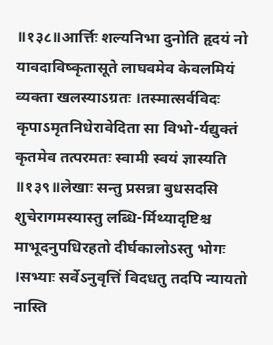॥१३८॥आर्त्तिः शल्यनिभा दुनोति हृदयं नो यावदाविष्कृतासूते लाघवमेव केवलमियं व्यक्ता खलस्याऽग्रतः ।तस्मात्सर्वविदः कृपाऽमृतनिधेरावेदिता सा विभो-र्यद्युक्तं कृतमेव तत्परमतः स्वामी स्वयं ज्ञास्यति ॥१३९॥लेखाः सन्तु प्रसन्ना बुधसदसि शुचेरागमस्यास्तु लब्धि-र्मिथ्यादृष्टिश्च माभूदनुपधिरहतो दीर्घकालोऽस्तु भोगः ।सभ्याः सर्वेऽनुवृत्तिं विदधतु तदपि न्यायतो नास्ति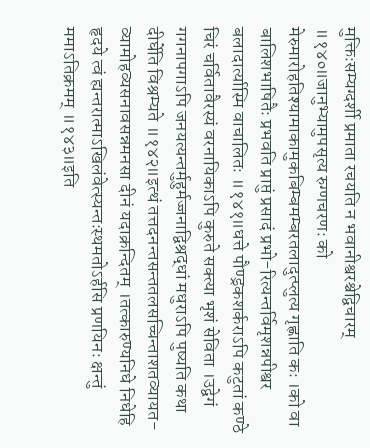मुक्तिःसम्यग्दर्शी प्रमाता रचयति न भवानीश्वरश्चेद्विचारम् ॥१४०॥जानुभ्यामुपसृत्य रुग्णचरणः को मेरुमारोहतिश्यामाकामुकबिम्बमम्बरतलादुत्प्लुत्य गृह्णाति कः ।को वा बालिशभाषितैः प्रभवति प्राप्तुं प्रसादं प्रभो-रित्यन्तर्विमृशन्नपीश्वर बलादार्त्यास्मि वाचालितः ॥१४१॥धत्ते पौण्ड्रकशर्कराऽपि कटुतां कण्ठे चिरं चर्वितावैरस्यं वरनायिकाऽपि कुरुते सक्त्या भृशं सेविता ।उद्वेगं गगनापगाऽपि जनयत्यन्तर्मुहुर्मज्जनाद्विश्रद्धां मधुराऽपि पुष्यति कथा दीर्घेति विश्रम्यते ॥१४२॥इत्थं तत्तदनन्तसन्ततलसच्चिन्ताशतव्यायत-व्यामोहव्यसनावसन्नमनसा दीनं यदाक्रन्दितम् ।तत्कारुण्यनिधे निधेहि हृदये त्वं ह्यन्तरात्माऽखिलंवेत्स्यन्तःस्थमतोऽर्हसि प्रणयिनः क्षन्तुं ममाऽतिक्रमम् ॥१४३॥इति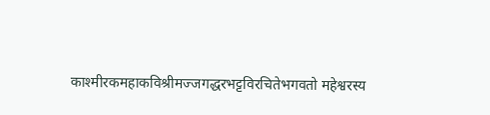काश्मीरकमहाकविश्रीमज्जगद्धरभट्टविरचितेभगवतो महेश्वरस्य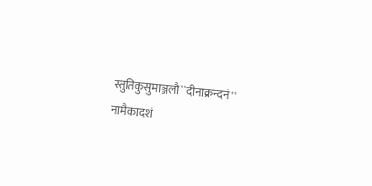स्तुतिकुसुमाञ्जलौ``दीनाक्रन्दनं'' नामैकादशं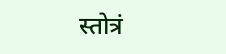स्तोत्रं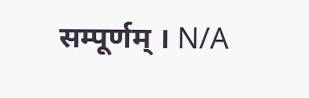सम्पूर्णम् । N/A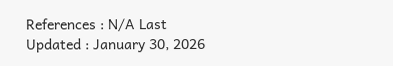References : N/A Last Updated : January 30, 2026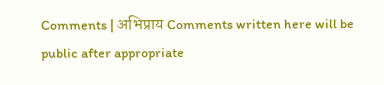Comments | अभिप्राय Comments written here will be public after appropriate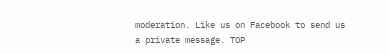moderation. Like us on Facebook to send us a private message. TOP